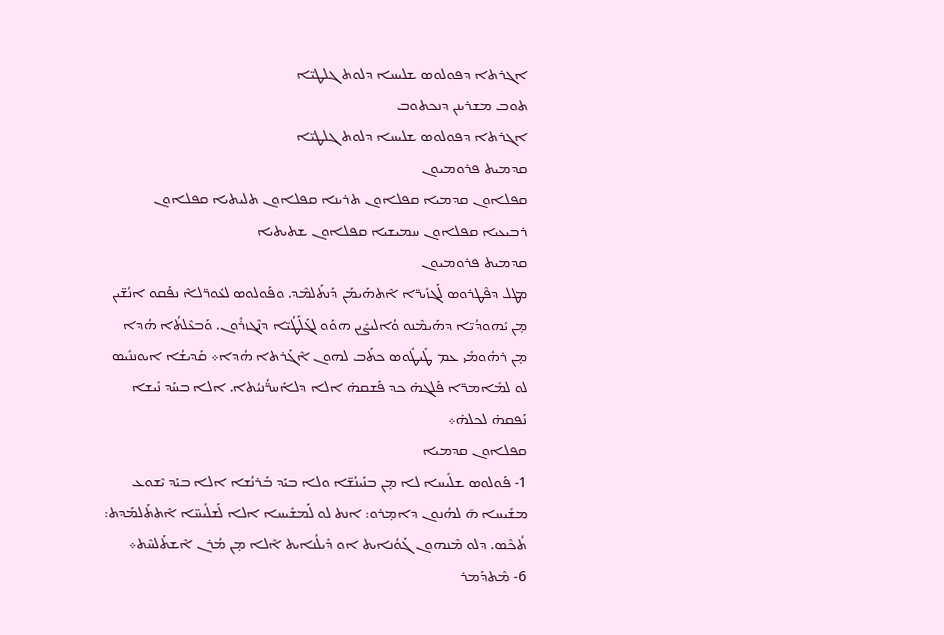ܐܓܪܬܐ ܕܦܘܠܘܣ ܫܠܝܚܐ ܕܠܘܬ ܓܠܛܝ̈ܐ
ܬܘܒ ܡܫܪܝܢܢ ܕܢܟܬܘܒ
ܐܓܪܬܐ ܕܦܘܠܘܣ ܫܠܝܚܐ ܕܠܘܬ ܓܠܛܝ̈ܐ
ܩܕܡܝܬ ܦܪܘܡܝܘܢ
ܩܦܠܐܘܢ ܩܕܡܝܐ ܩܦܠܐܘܢ ܬܪܝܢܐ ܩܦܠܐܘܢ ܬܠܝܬܝܐ ܩܦܠܐܘܢ ܪܒܝܥܝܐ ܩܦܠܐܘܢ ܚܡܝܫܝܐ ܩܦܠܐܘܢ ܫܬܝܬܝܐ
ܩܕܡܝܬ ܦܪܘܡܝܘܢ
ܡܛܠ ܕܦܶܛܪܘܣ ܠܰܓܙܺܝܪ̈ܐ ܐܶܬܗܰܝܡܰܢ ܕܰܢܬܰܠܡܶܕ. ܘܦܰܘܠܘܣ ܠܥܽܘܪ̈ܠܐܶ ܢܦܰܩܘ ܐܢܳܫ̈ܝܢ ܡ̣ܢ ܝܺܗܘܕܳܝ̈ܐ ܕܗܰܝܡܶܢܘ ܘܳܐܠܝܨܺܝܢ ܗܘܰܘ ܠܓܰܠܰܛܳܝ̈ܐ ܕܢܶܓܙܪܽܘܢ. ܘܰܒܥܶܠܬܳܐ ܗܳܕܐ ܡ̣ܢ ܪܗܽܘܡܺܝ ܥܡ ܛܺܝܛܽܘܣ ܟܬܰܒ ܠܗܘܢ ܐܶܓܰܪܬܐ ܗܳܕܐ܀ ܩܰܕܝܫܳܐ ܐܝܘܢܢܺܝܣ ܠܘ ܠܡܺܐܡܪ̈ܐ ܦܰܠܓܗ̇ ܟܕ ܦܰܫܩܗ̇ ܐܠܐ ܕܠܐܰܚܪ̈ܳܢܝܳܬܐ. ܐܠܐ ܒܚܰܕ ܢܺܝܫܐ ܢܰܦܩܗ̇ ܠܟܠܗ̇܀
ܩܦܠܐܘܢ ܩܕܡܝܐ
1- ܦܰܘܠܘܣ ܫܠܺܝܚܐ ܠܐ ܡ̣ܢ ܒܢܰܝܢܳܫ̈ܐ ܘܠܐ ܒܝܰܕ ܒܰܪܢܳܫܐ ܐܠܐ ܒܝܰܕ ܝܶܫܘܥ ܡܫܺܝܚܐ ܗ̄ ܠܗܳܢܘܢ ܕܐܡ̣ܪܘ: ܐܢܬ ܠܘ ܠܰܡܫܺܝܚܐ ܐܠܐ ܠܰܫܠܺܝܚ̈ܐ ܐܶܬܬܰܠܡܰܕܬ: ܬܳܟܶܣ. ܕܠܘ ܡܶܢܗܘܢ ܓܰܘܳܢܐܝܬ ܐܘ ܕܺܝܠܳܢܐܝܬ ܐܶܠܐ ܡ̣ܢ ܡܳܪܢ ܐܶܫܬܰܠܚܶܬ܀
6- ܡܶܬܕܰܡܪ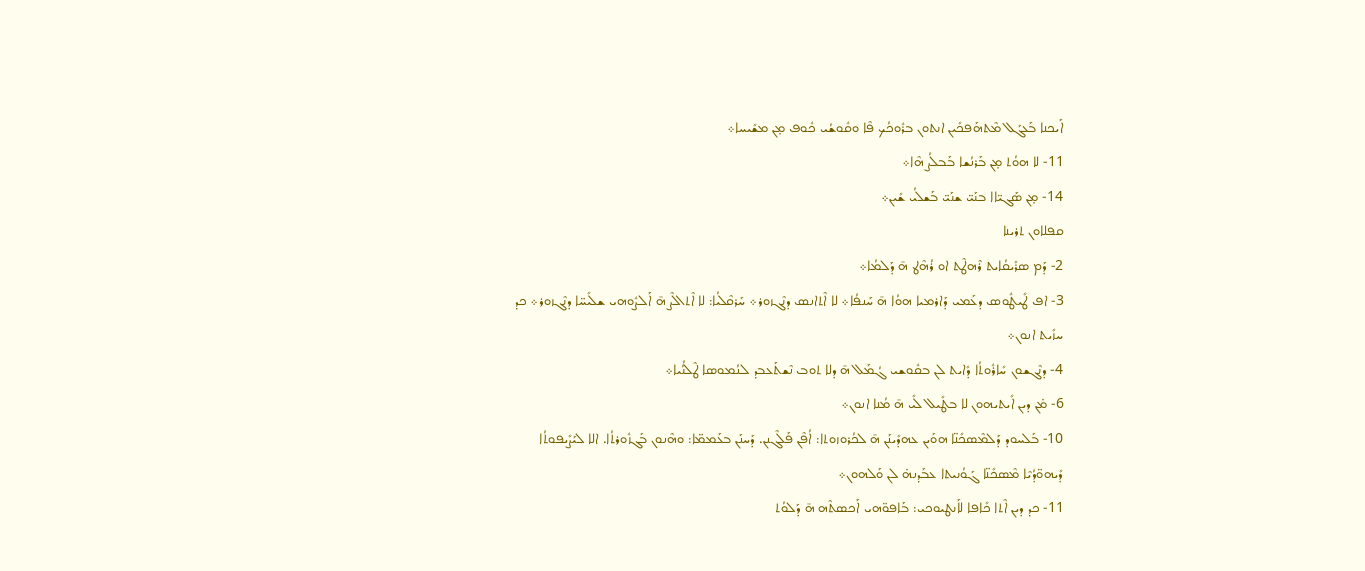ܐܰܝܟܢܐ ܒܰܥܓܰܠ ܡܶܬܗܰܦܟܺܝܢ ܐܢܬܘܢ ܒܪܽܘܟܳܟ ܦܶܐ ܘܩܽܘܫܳܝ ܟܽܘܦ ܡ̣ܢ ܡܫܺܝܚܐ܀
11- ܠܐ ܗܘܳܬ ܡ̣ܢ ܒܰܪܢܳܫܐ ܒܰܒܠܳܨ ܗܶܐ܀
14- ܡ̣ܢ ܣܰܓܝ̈ܐܐ ܒܢܰܝ̈ ܫܢܰܝ̈ ܒܰܫܠܳܝ ܫܺܝܢ܀
ܩܦܠܐܘܢ ܬܪܝܢܐ
2- ܕܰܡ ܣܪܺܝܩܳܐܝܬ ܪܶܗܛܶܬ ܐܘ ܪܳܗܶܛ ܗ̄ ܕܰܠܡܳܐ܀
3- ܐܦ ܛܺܝܛܽܘܣ ܕܥܰܡܝ ܕܰܐܪܡܝܐ ܗܘܳܐ ܗ̄ ܚܰܢܦܳܐ܀ ܠܐ ܐܶܬܐܢܣ ܕܢܶܓܙܘܪ܀ ܚܰܪܩܶܠܳܝܐ: ܠܐ ܐܶܬܐܠܶܨ ܗ̄ ܐܰܠܨܽܘܗܝ ܫܠܺܝܚ̈ܐ ܕܢܶܓܙܘܪ܀ ܟܕ ܚܙܺܝܬ ܐܢܘܢ܀
4- ܕܢܶܓܫܘܢ ܚܺܐܪܽܘܬܳܐ ܕܺܐܝܬ ܠܢ ܒܩܽܘܫܝ ܓܳܡܰܠ ܗ̄ ܕܠܐ ܬܘܒ ܢܶܫܬܰܥܒܕ ܠܢܳܡܘܣܐ ܛܶܠܳܢܳܝܐ܀
6- ܡ̇ܢ ܕܝܢ ܐܺܝܬܝܗܘܢ ܠܐ ܒܛܺܝܠ ܠܺܝ ܗ̄ ܡܳܢܐ ܐܢܘܢ܀
10- ܒܰܠܚܘܕ ܕܰܠܡܶܣܟܺܢ̈ܐ ܗܘܰܝܢ ܥܗܕܺܝܢܰܢ ܗ̄ ܠܟܳܪܘܙܘܬܐ: ܐܳܦܶܢ ܦܰܠܶܓܢܢ. ܕܰܚܢܰܢ ܒܥܰܡܡ̈ܐ: ܘܗܶܢܘܢ ܒܰܓܙܽܘܪܬܳܐ. ܐܠܐ ܠܝܰܨܺܝܦܘܬܳܐ ܕܺܝܗܘ̈ܕܳܝܶܐ ܡܶܣܟܺܢ̈ܐ ܓܰܘܳܢܝܬܐ ܥܒܰܕܢܗ̇ ܠܢ ܘܰܠܗܘܢ܀
11- ܟܕ ܕܝܢ ܐܶܬܐ ܟܺܐܦܐ ܠܐܰܢܛܝܘܟܝ: ܒܰܐܦܘ̈ܗܝ ܐܰܟܣܬܶܗ ܗ̄ ܕܰܠܘܳܬ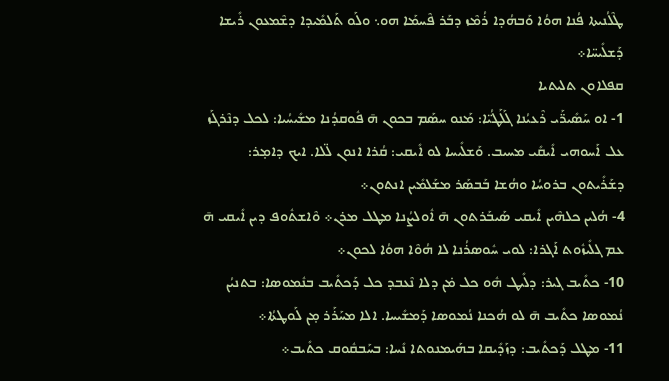ܛܶܠܳܢܝܬܐ ܦܳܢܐ ܗܘܳܐ ܘܰܒܗܳܕܐ ܪܳܡܶܙ ܕܒܰܪ ܦܶܚܡܰܐ ܗܘ܆ ܘܠܰܘ ܬܰܠܡܺܝܕܐ ܕܫܶܡܥܘܢ ܪܺܝܫܐ ܕܰܫܠܺܝܚ̈ܐ܀
ܩܦܠܐܘܢ ܬܠܝܬܝܐ
1- ܐܘ ܚܰܣܺܝܪ̈ܰܝ ܪܶܥܝܳܢܐ ܓܰܠܰܛܳܝ̈ܐ: ܡܰܢܘ ܚܣܰܡ ܒܟܘܢ ܗ̄ ܦܽܘܩܕܳܢܐ ܡܫܺܝܚܳܝܐ: ܠܟܠ ܕܢܶܪܓܰܙ ܥܠ ܐܰܚܘܗܝ ܐܺܝܩܺܝ ܡܚܝܒ. ܘܰܫܠܺܝܚܐ ܠܘ ܐܺܝܩܝ: ܩܳܪܐ ܐܢܘܢ ܠ̈ܠܐ. ܐܝܟ ܕܐܡ̣ܪ: ܕܫܰܪܺܝܬܘܢ ܒܪܘܚܳܐ ܘܗܳܫܐ ܒܰܒܣܰܪ ܡܫܰܠܡܺܝܢ ܐܢܬܘܢ܀
4- ܗܳܠܝܢ ܟܠܗܶܝܢ ܐܺܝܩܝ ܣܰܝܒܰܪܬܘܢ ܗ̄ ܐܽܘܠܨܳܢܐ ܡܛܠ ܡܪܢ܀ ܘܶܐܫܬܽܘܦ ܕܝܢ ܐܺܝܩܝ ܗ̄ ܥܡ ܓܠܺܝܙܽܘܬ ܐܰܓܪܐ: ܠܘܝ ܚܽܘܣܪܳܢܐ ܠܐ ܗܳܘܶܐ ܗܘܳܐ ܠܟܘܢ܀
10- ܟܬܺܝܒ ܓܝܪ: ܕܠܺܝܛ ܗܽܘ ܟܠ ܡ̇ܢ ܕܠܐ ܢܶܥܒܕ ܟܠ ܕܰܟܬܺܝܒ ܒܢܽܡܘܣܐ: ܒܬܢܝܳܢ ܢܳܡܘܣܐ ܟܬܺܝܒ ܗ̄ ܠܘ ܗܳܟܢܐ ܢܳܡܘܣܐ ܕܰܡܫܺܝܚܐ. ܐܠܐ ܡܚܰܪܰܪ ܡ̣ܢ ܠܰܘܛܬܳܐ܀
11- ܡܛܠ ܕܰܟܬܺܝܒ: ܕܙܰܕܺܝܩܐ ܒܗܰܝܡܢܘܬܐ ܢܺܚܐ: ܒܚܰܒܩܽܘܩ ܟܬܺܝܒ܀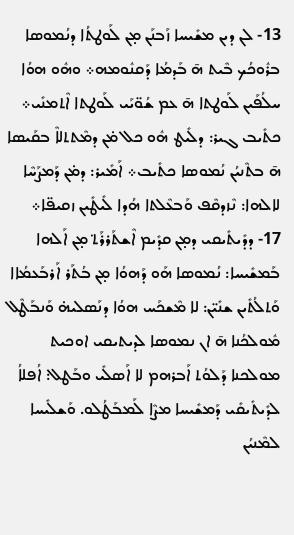13- ܠܢ ܕܝܢ ܡܫܺܝܚܐ ܙܰܒܢܰܢ ܡ̣ܢ ܠܰܘܛܬܳܐ ܕܢܳܡܘܣܐ ܒܪܽܘܟܳܟ ܒܶܝܬ ܗ̄ ܒܰܕܡܳܐ ܕܰܩܢܽܘܡܗ܀ ܘܗܽܘ ܗܘܳܐ ܚܠܳܦܰܝܢ ܠܰܘܛܬܐ ܗ̄ ܥܡ ܫܳܘ̈ܝܰܝ ܠܰܘܛܬܐ ܐܶܬܡܢܺܝ܀ ܟܬܺܝܒ ܓܝܪ: ܕܠܺܝܛ ܗܽܘ ܟܠ ܡ̇ܢ ܕܡܶܬܬܠܐܶ ܒܩܰܝܣܐ ܗ̄ ܒܬܶܢܝܳܢ ܢܳܡܘܣܐ ܟܬܺܝܒ܀ ܐܰܡܺܝܪ: ܕܡ̇ܢ ܕܰܡܨܰܚܶܐ ܠܐܠܗܐ: ܢܶܙܕܩܶܦ ܘܰܒܥܶܠܬܐ ܗܳܕܐ ܠܺܝܛܺܝܢ ܙܩܝܦ̈ܐ܀
17- ܕܕܺܝܬܺܝܩܝ ܕܡ̣ܢ ܩܕܺܝܡ ܐܶܫܬܰܪܪܰܬ݀ ܡ̣ܢ ܐܰܠܗܐ ܒܰܡܫܺܝܚܐ: ܢܳܡܘܣܐ ܗܰܘ ܕܰܗܘܳܐ ܡ̣ܢ ܒܳܬܰܪ ܐܰܪܒܰܥܡܳܐܐ ܘܰܬܠܳܬܺܝܢ ܫܢܺܝ̈ܢ: ܠܐ ܡܶܫܟܰܚ ܗܘܳܐ ܕܢܰܣܠܝܗ̇ ܘܰܢܒܰܛܶܠ ܡܽܘܠܟܳܢܐ ܗ̄ ܐܢ ܢܡܘܣܐ ܠܕܝܬܝܩܝ ܐܘܟܝܬ ܡܘܠܟܢܐ ܕܰܠܘܳܬ ܐܰܒܪܗܡ ܠܐ ܐܰܣܠܺܝ ܘܒܰܛܠ: ܐܳܦܠܐܳ ܠܕܺܝܬܺܝܩܺܝ ܕܰܡܫܺܝܚܐ ܡܨܶܐ ܠܰܡܒܰܛܳܠܘ. ܘܰܫܠܺܝܚܐ ܠܡܶܢܝܳܢ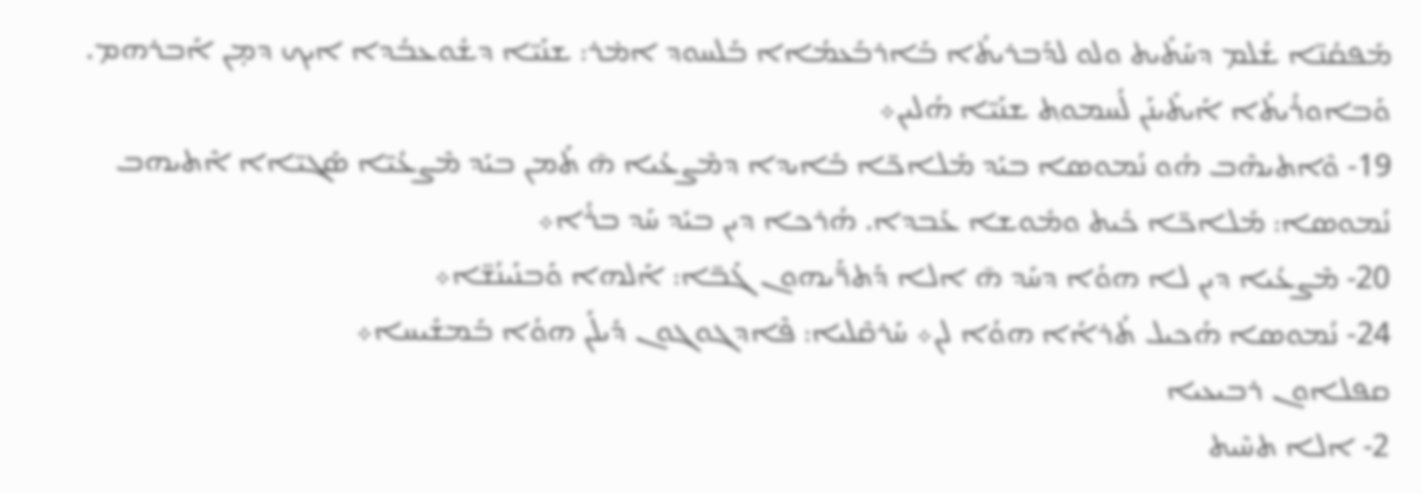ܡܰܦܩܳܢ̈ܐ ܫܳܠܡ ܕܚܰܬܺܝܬ ܘܠܘ ܠܕܰܒܪܝܬܳܐ ܒܰܐܪܒܰܥܡܳܐܐ ܒܰܠܚܘܕ ܐܡ̇ܪ: ܫܢܰܝ̈ܐ ܕܫܽܘܥܒܳܕܐ ܐܝܟ ܕܡ̣ܢ ܐܰܒܪܗܡ. ܘܰܒܐܘܪܳܝܬܳܐ ܐܰܝܬܺܝܢܰܢ ܠܳܚܡܘ݂ܬ ܫܢܰܝ̈ܐ ܗܳܠܝܢ܀
19- ܘܶܐܬܝܗܶܒ ܗܽܘ ܢܳܡܘܣܐ ܒܝܰܕ ܡܰܠܐܟ̈ܐ ܒܺܐܝܕܐ ܕܡܶܨܥܳܝܐ ܗ̄ ܬܰܡܢ ܒܝܰܕ ܡܶܨܥܳܝ̈ܐ ܣܰܓܝ̈ܐܐ ܐܶܬܝܗܒ ܢܳܡܘܣܐ: ܡܰܠܐܟ̈ܐ ܟܺܝܬ ܘܡܽܘܫܐ ܥܰܒܕܐ. ܗܳܪܟܐ ܕܝܢ ܒܝܰܕ ܚܰܕ ܒܪܳܐ܀
20- ܡܶܨܥܳܝܐ ܕܝܢ ܠܐ ܗܘܳܐ ܕܚܰܕ ܗ̄ ܐܠܐ ܕܰܬܪ̈ܰܝܗܘܢ ܓܰܒ̈ܐ: ܐܰܠܗܐ ܘܰܒܢܰܝܢܳܫ̈ܐ܀
24- ܢܳܡܘܣܐ ܗܳܟܝܠ ܬܳܪܐܳܐ ܗܘܳܐ ܠܢ܀ ܚܰܪܩܶܠܝܐ: ܦܶܐܕܓܘܓܘܢ ܕܺܝܠܰܢ ܗܘܳܐ ܒܰܡܫܺܝܚܐ܀
ܩܦܠܐܘܢ ܪܒܝܥܝܐ
2- ܐܠܐ ܬܚܶܝܬ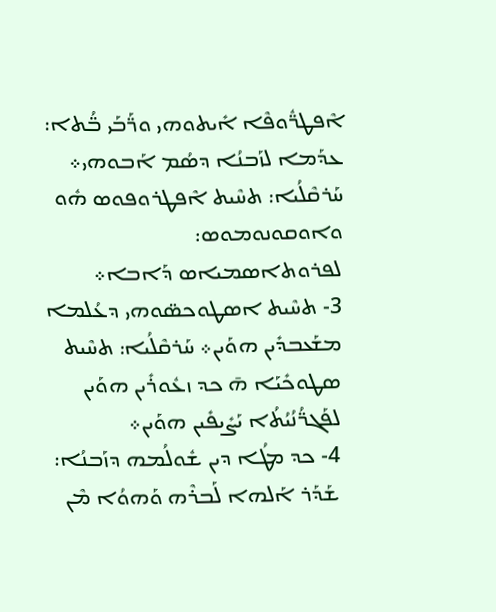ܐܶܦܛܪ̈ܽܘܦܶܐ ܐܺܝܬܘܗܝ ܘܪ̈ܰܒܰܝ ܒ̈ܳܬܐ: ܥܕܰܡܐ ܠܙܰܒܢܳܐ ܕܣܳܡ ܐܰܒܘܗܝ܀ ܚܰܪܩܶܠܳܝܐ: ܬܚܶܝܬ ܐܶܦܛܪܘܦܘܣ ܗܽܘ ܘܐܘܩܘܢܘܡܘܣ: ܠܦܪܘܬܐܣܡܝܐܣ ܕܰܐܒܐ܀
3- ܬܚܶܝܬ ܐܣܛܘܟܣ̈ܘܗܝ ܕܥܳܠܡܐ ܡܫܰܥܒܕܺܝܢ ܗܘܰܝܢ܀ ܚܰܪܩܶܠܳܝܐ: ܬܚܶܝܬ ܣܛܘܟܺܝܰܐ ܗ̄ ܟܕ ܙܥܽܘܪܺܝܢ ܗܘܰܝܢ ܠܦܰܓܪ̈ܳܢܳܝܳܬܳܐ ܝܰܨܺܝܦܺܝܢ ܗܘܰܝܢ܀
4- ܟܕ ܡܛܳܐ ܕܝܢ ܫܽܘܠܳܡܗ ܕܙܰܒܢܳܐ: ܫܰܕܰܪ ܐܰܠܗܐ ܠܰܒܪܶܗ ܘܰܗܘܳܐ ܡܶܢ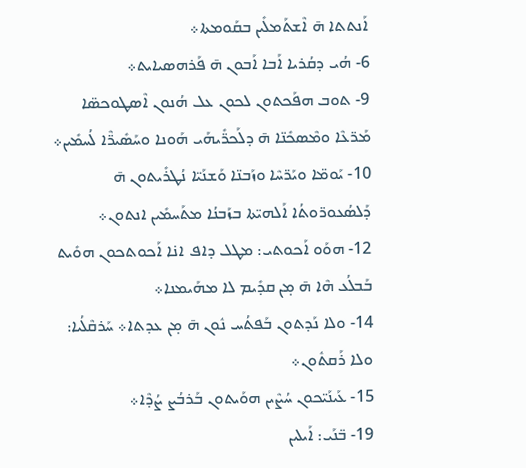ܐܰܢܬܬܐ ܗ̄ ܐܶܫܬܰܡܠܺܝܢ ܒܩܰܘܡܬܐ܀
6- ܗܳܝ ܕܩܳܪܝܐ ܐܰܒܐ ܐܰܒܘܢ ܗ̄ ܦܰܪܗܣܝܐܝܬ܀
9- ܬܘܒ ܗܦܰܟܬܘܢ ܠܟܘܢ ܥܠ ܗܳܢܘܢ ܐܶܣܛܘܟܣ̈ܐ ܡܰܪ̈ܥܶܐ ܘܡܶܣܟܺܢ̈ܐ ܗ̄ ܕܠܰܟܪ̈ܺܝܗܰܝ ܗܰܘܢܐ ܘܚܰܣܺܝܪ̈ܶܐ ܠܳܚܡܺܝܢ܀
10- ܝܰܘܡ̈ܐ ܘܝܰܪ̈ܚܶܐ ܘܙܰܒܢ̈ܐ ܘܰܫܢܰܝ̈ܐ ܢܳܛܪܺܝܬܘܢ ܗ̄ ܕܰܠܣܳܥܘܪ̈ܘܬܳܐ ܐܰܠܗܝ̈ܬܐ ܒܙܰܒܢܳܐ ܡܬܰܚܡܺܝܢ ܐܢܬܘܢ܀
12- ܗܘܰܘ ܐܰܟܘܬܝ: ܡܛܠ ܕܐܦ ܐܢ̇ܐ ܐܰܟܘܬܟܘܢ ܗܘܺܝܬ ܒܰܒܠܳܥ ܗܶܐ ܗ̄ ܡ̣ܢ ܩܕܺܝܡ ܠܐ ܡܗܰܝܡܢܐ܀
14- ܘܠܐ ܢܰܕܬܘܢ ܒܰܦܬܳܚ ܢܽܘܢ ܗ̄ ܡ̣ܢ ܥܕܬܐ܀ ܚܰܪܩܶܠܳܝܐ: ܘܠܐ ܪܰܩܬܽܘܢ܀
15- ܥܰܝܢܰܝ̈ܟܘܢ ܚܳܨܶܝܢ ܗܘܰܝܬܘܢ ܒܰܪܒܳܨ ܨܳܕܶܐ܀
19- ܒ̈ܢܰܝ: ܐܰܝܠܝܢ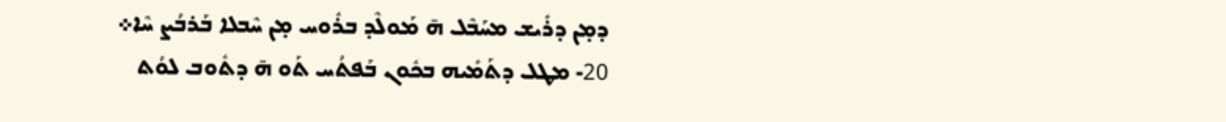ܕܡ̣ܢ ܕܪܺܝܫ ܡܚܰܒܶܠ ܗ̄ ܡܰܘܠܶܕ ܒܪܽܘܚ ܡ̣ܢ ܚܶܒܠܐ ܒܰܪܒܳܨ ܚܶܐ܀
20- ܡܛܠ ܕܬܰܡܺܝܗ ܒܟܽܘܢ ܒܰܦܬܳܚ ܬܰܘ ܗ̄ ܕܬܽܘܒ ܠܘܳܬ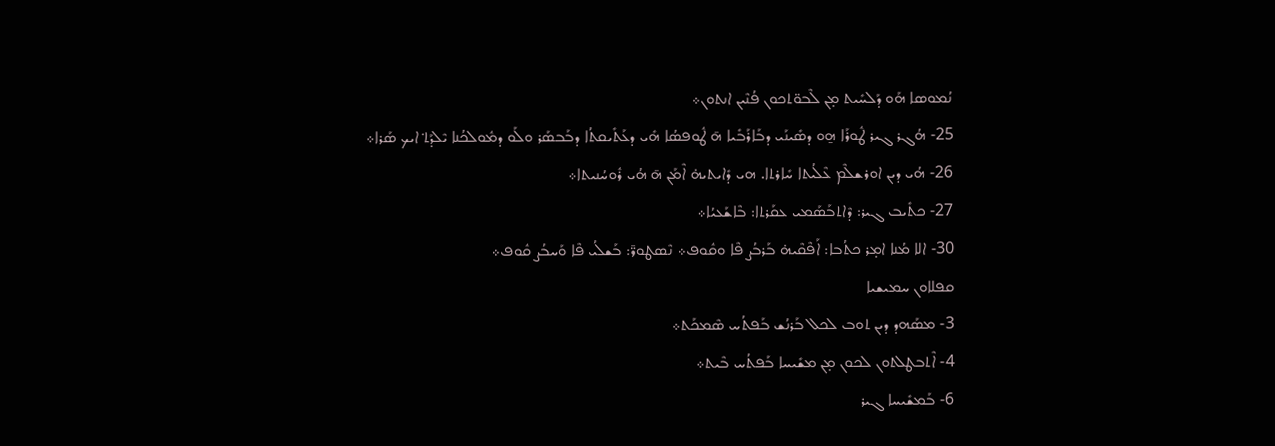ܢܳܡܘܣܐ ܗܰܘ ܕܰܠܚܺܝܬ ܡ̣ܢ ܠܶܒܘ̈ܬܟܘܢ ܦܳܢܶܝܢ ܐܢܬܘܢ܀
25- ܗܳܓܪ ܓܝܪ ܛܽܘܪܰܐ ܗ̱ܘ ܕܣܺܝܢܰܝ ܕܒܰܐܪܰܒܺܝܐ ܗ̄ ܛܽܘܦܣܳܐ ܗܺܝ ܕܥܰܬܺܝܩܬܳܐ ܕܒܰܒܣܰܪ ܘܠܰܘ ܕܡܽܘܠܟܳܢܐ ܝܶܠܕܰܬ݀ ܐܝܟ ܣܰܪܐ܀
26- ܗܳܝ ܕܝܢ ܐܘܪܫܠܶܡ ܥܶܠܳܝܬܐ ܚܺܐܪܬܐ. ܗܝ ܕܺܐܝܬܝܗ̇ ܐܶܡܰܢ ܗ̄ ܗܳܝ ܪܽܘܚܳܢܝܬܐ܀
27- ܟܬܺܝܒ ܓܝܪ: ܕܶܐܬܒܰܣܰܡܝ ܥܩܰܪܬܐ: ܒܶܐܫܰܥܝܳܐ܀
30- ܐܠܐ ܡܳܢܐ ܐܡ̣ܪ ܟܬܳܒܐ: ܐܰܦܶܩܶܝܗ̇ ܒܰܪܒܳܨ ܦܶܐ ܘܩܽܘܦ܀ ܢܶܣܛܘܪ̈̄: ܒܰܫܠܳܝ ܦܶܐ ܘܰܚܒܳܨ ܩܽܘܦ܀
ܩܦܠܐܘܢ ܚܡܝܫܝܐ
3- ܡܣܰܗܕ ܕܝܢ ܬܘܒ ܠܟܠ ܒܰܪܢܳܫ ܒܰܦܬܳܚ ܣܶܡܟܰܬ܀
4- ܐܶܬܒܛܠܬܘܢ ܠܟܘܢ ܡ̣ܢ ܡܫܺܝܚܐ ܒܰܦܬܳܚ ܒܶܝܬ܀
6- ܒܰܡܫܺܝܚܐ ܓܝܪ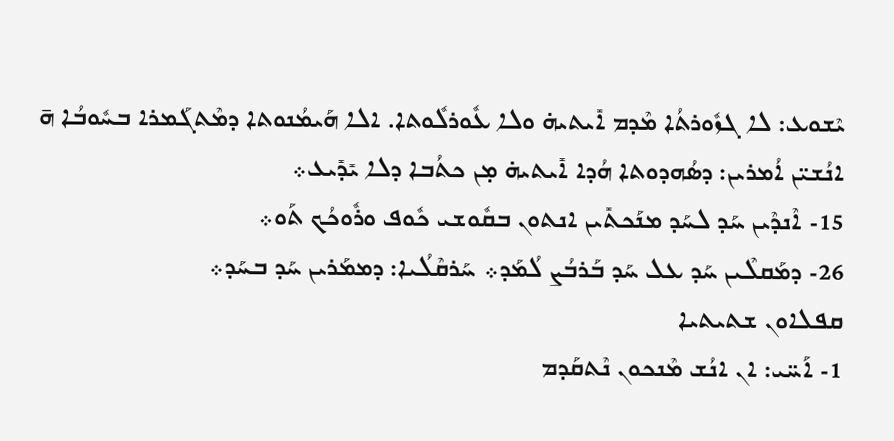ܝܶܫܘܥ: ܠܐ ܓܙܽܘܪܬܳܐ ܡܶܕܡ ܐܺܝܬܝܗ̇ ܘܠܐ ܥܽܘܪܠܽܘܬܐ. ܐܠܐ ܗܰܝܡܳܢܘܬܐ ܕܡܶܬܓܰܡܪܐ ܒܚܽܘܒܳܐ ܗ̄ ܐܢܳܫܝ̈ܢ ܐܳܡܪܝܢ: ܕܣܳܗܕܘܬܐ ܗܳܕܐ ܐܺܝܬܝܗ̇ ܡ̣ܢ ܟܬܳܒܐ ܕܠܐ ܝܺܕܺܝܥ܀
15- ܐܶܢܕܶܝܢ ܚܰܕ ܠܚܰܕ ܡܢܰܟܬܺܝܢ ܐܢܬܘܢ ܒܩܽܘܫܝ ܟܽܘܦ ܘܪܽܘܟܳܟ ܬܰܘ܀
26- ܕܡܰܩܠܶܝܢ ܚܰܕ ܥܠ ܚܰܕ ܒܰܪܒܳܨ ܠܳܡܰܕ܀ ܚܰܪܩܶܠܳܝܐ: ܕܡܡܰܪܝܢ ܚܰܕ ܒܚܰܕ܀
ܩܦܠܐܘܢ ܫܬܝܬܝܐ
1- ܐܰܚ̈ܝ: ܐܢ ܐܢܳܫ ܡܶܢܟܘܢ ܢܶܬܩܰܕܡ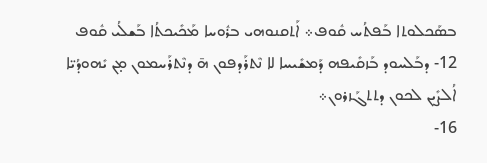ܒܣܰܟܠܘܬܐ ܒܰܦܬܳܚ ܩܽܘܦ܀ ܐܰܬܩܢܘܗܝ ܒܪܽܘܚܐ ܡܰܟܺܝܟܬܳܐ ܒܰܫܠܳܝ ܩܽܘܦ
12- ܕܒܰܠܚܘܕ ܒܰܙܩܺܝܦܗ ܕܰܡܫܺܝܚܐ ܠܐ ܢܶܬܪܰܕܦܘܢ ܗ̄ ܕܢܶܬܪܰܚܡܘܢ ܡ̣ܢ ܝܺܗܘܕܳܝ̈ܐ ܐܳܠܨܺܝܢ ܠܟܘܢ ܕܬܬܓܰܙܪܘܢ܀
16-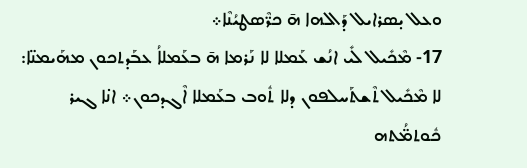ܘܥܠ ܝ̣ܣܪܐܝܠ ܕܰܐܠܗܐ ܗ̄ ܟܪ̈ܶܣܛܝܳܢܶܐ܀
17- ܡܶܟܺܝܠ ܠܺܝ ܐܢܳܫ ܥܰܡܠܐ ܠܐ ܢܰܪܡܐ ܗ̄ ܒܥܰܡܠܐܳ ܥܒܰܕܬܟܘܢ ܡܗܰܝܡܢ̈ܐ: ܠܐ ܡܶܟܺܝܠ ܬܶܫܬܰܚܠܦܘܢ ܕܠܐ ܬܽܘܒ ܒܥܰܡܠܐ ܐܶܓܕܟܘܢ܀ ܐܢ̇ܐ ܓܝܪ ܟܽܘܬܡ̈ܳܬܗ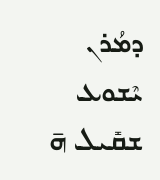ܕܡܳܪܢ ܝܶܫܘܥ ܫܩܺܝܠ ܗ̄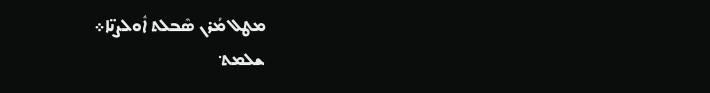ܡܛܠ ܡܳܪܢ ܣܶܒܠܬ ܐܽܘܠܨܢ̈ܐ܀
ܫܠܡܬ݀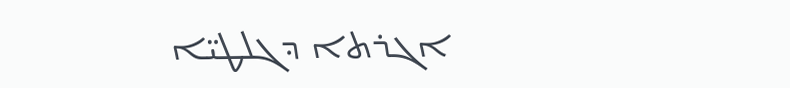ܐܓܪܬܐ ܕܓܠܛܝ̈ܐ